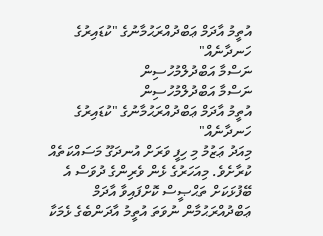އުތީމު އާދަމް ޢަބްދުއްރަޙުމާނުގެ "ކުޑައިރުގެ ހަނދާނެއް"
ނަސްމާ އަބްދުލްމުހުސިން
ނަސްމާ އަބްދުލްމުހުސިން
އުތީމު އާދަމް ޢަބްދުއްރަޙުމާނުގެ "ކުޑައިރުގެ ހަނދާނެއް"
މިއަދު ޢަޒުމު މި ހިފީ ވަރަށް އުނދަގޫ މަސައްކަތެއް ކުރާށެވެ. މިއަހަރުގެ ޅެން ވެރިންގެ ދުވަސް އެ ބޭފުޅަކަށް ތަޙްޞީސް ކޮށްފައިވާ އާދަމް ޢަބްދުއްރަޙުމާން ނުވަތަ އުތީމު އާދަންބެގެ ޅެމަކާ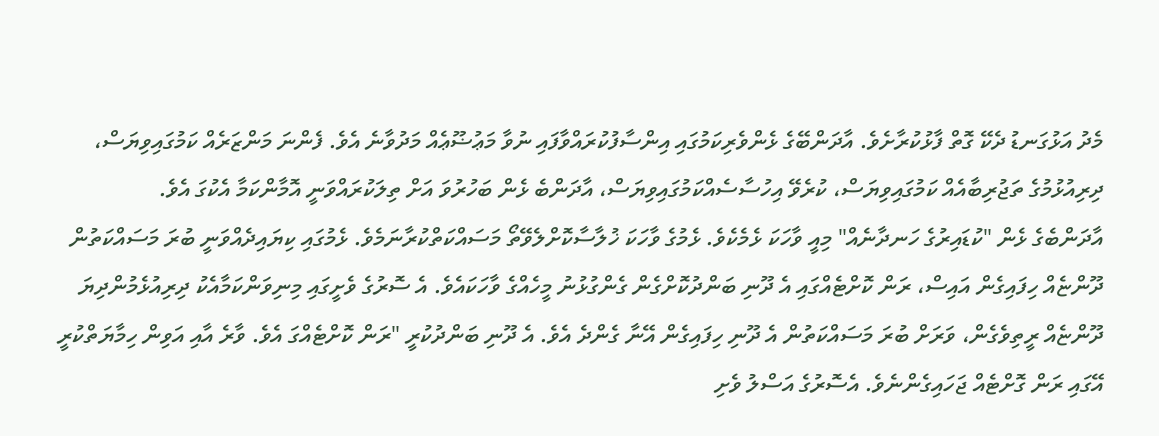މެދު އަޅުގަނޑު ދެކޭ ގޮތް ފާޅުކުރާށެވެ. އާދަންބޭގެ ޅެންވެރިކަމުގައި އިންސާފުކުރައްވާފައި ނުވާ މަޢުޟޫޢެއް މަދުވާނެ އެވެ. ފެންނަ މަންޒަރެއް ކަމުގައިވިޔަސް، ދިރިއުޅުމުގެ ތަޖުރިބާއެއް ކަމުގައިވިޔަސް، ކުރެވޭ އިހުސާސެއްކަމުގައިވިޔަސް، އާދަންބެ ޅެން ބަހުރުވަ އަށް ތިލަކުރައްވަނީ އޮމާންކަމާ އެކުގަ އެވެ.
އާދަންބެގެ ޅެން "ކުޑައިރުގެ ހަނދާނެއް" މިއީ ވާހަކަ ޅެމެކެވެ. ޅެމުގެ ވާހަކަ ޚުލާސާކޮށްލެވޭތޯ މަސައްކަތްކުރާނަމެވެ. ޅެމުގައި ކިޔައިދެއްވަނީ ބުރަ މަސައްކަތުން ދޫންޏެއް ހިފައިގެން އައިސް، ރަން ކޮށްޓެއްގައި އެ ދޫނި ބަންދުކޮށްގެން ގެންގުޅުނު މީހެއްގެ ވާހަކައެވެ. އެ ސޮރުގެ ވެށީގައި މިނިވަންކަމާއެކު ދިރިއުޅެމުންދިޔަ ދޫންޏެއް ރީތިވެގެން، ވަރަށް ބުރަ މަސައްކަތުން އެ ދޫނި ހިފައިގެން އޭނާ ގެންދެ އެވެ. އެ ދޫނި ބަންދުކުރީ "ރަން ކޮށްޓެއްގަ އެވެ. ވާރެ އާއި އަވިން ހިމާޔަތްކުރީ އޭގައި ރަން ގޮށްޓެއް ޖަހައިގެންނެވެ. އެސޮރުގެ އަސްލު ވެށި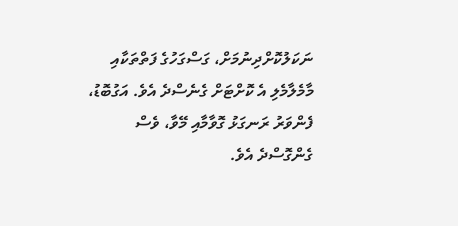ނަކަލުކޮށްދިނުމަށް، ގަސްގަހުގެ ފަތްތަކާއި މާމެލާމެލި އެ ކޮށްޓަށް ގެނެސްދެ އެވެ. އަގުބޮޑު، ފެންވަރު ރަނގަޅު ގޮވާމާއި މޭވާ، ވެސް ގެންގޮސްދެ އެވެ.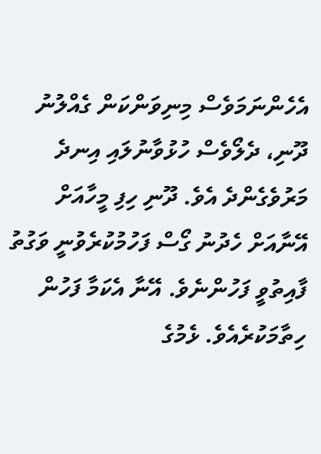އެހެންނަމަވެސް މިނިވަންކަން ގެއްލުނު ދޫނި، ދެލޯވެސް ހުޅުވާނުލައި އިނދެ މަރުވެގެންދެ އެވެ. ދޫނި ހިފި މީހާއަށް އޭނާއަށް ހެދުނު ގޯސް ފަހުމުކުރެވުނީ ވަގުތު ފާއިތުވީ ފަހުންނެވެ. އޭނާ އެކަމާ ފަހުން ހިތާމަކުރެއެވެ. ޅެމުގެ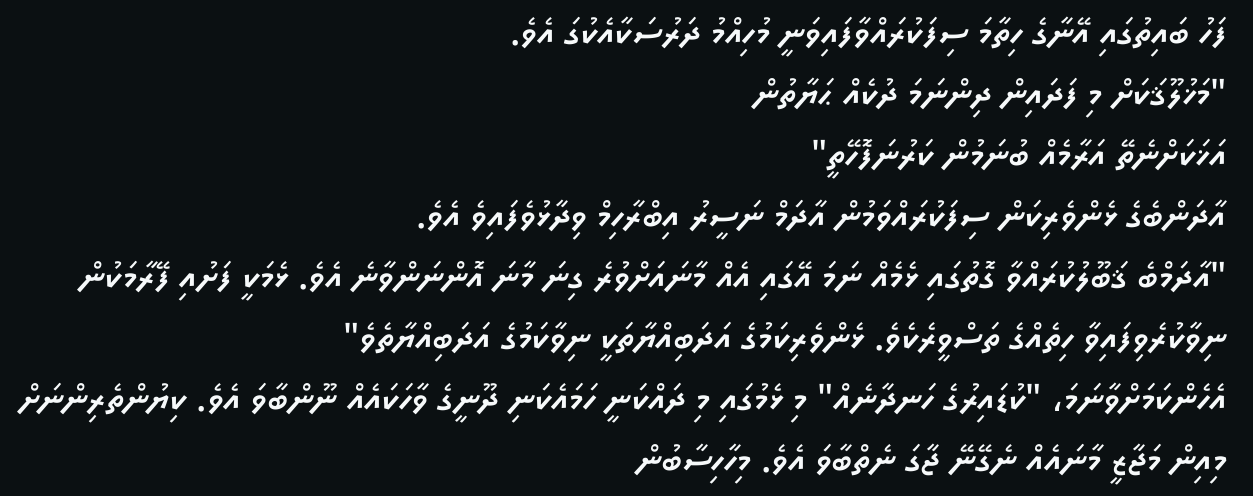ފަހު ބައިތުގައި އޭނާގެ ހިތާމަ ސިފަކުރައްވާފައިވަނީ މުހިއްމު ދަރުސަކާއެކުގަ އެވެ.
"މަޚުލޫޤަކަށް މި ފަދައިން ދިންނަމަ ދުކެއް ޙަޔާތުން
އަޚަކަށްނެތޭ އަރާމެއް ބުނަމުން ކަރުނަފޮހޭތީ"
އާދަންބެގެ ޅެންވެރިކަން ސިފަކުރައްވަމުން އާދަމް ނަސީރު އިބްރާހިމް ވިދާޅުވެފައިވެ އެވެ.
"އާދަމްބެ ޤަބޫލުކުރައްވާ ގޮތުގައި ޅެމެއް ނަމަ އޭގައި އެއް މާނައަށްވުރެ ގިނަ މާނަ އޮންނަންވާނެ އެވެ. ޅެމަކީ ފަށުއި ފޭރާމަކުން ނިވާކުރެވިފައިވާ ހިތެއްގެ ތަސްވީރެކެވެ. ޅެންވެރިކަމުގެ އަދަބިއްޔާތަކީ ނިވާކަމުގެ އަދަބިއްޔާތެވެ"
އެހެންކަމަށްވާނަމަ، "ކުޑައިރުގެ ހަނދާނެއް" މި ޅެމުގައި މި ދައްކަނީ ހަމައެކަނި ދޫނީގެ ވާހަކައެއް ނޫންބާވަ އެވެ. ކިޔުންތެރިންނަށް މިއިން މަޖާޒީ މާނައެއް ނެގޭނޭ ޖާގަ ނެތްބާވަ އެވެ. މިހާހިސާބުން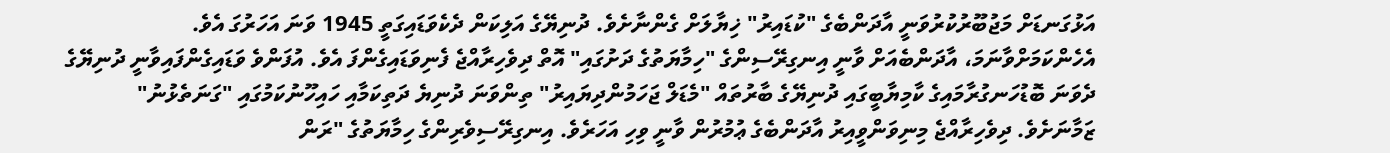އަޅުގަނޑަށް މަޖުބޫރުކުރުވަނީ އާދަންބެގެ "ކުޑައިރު" ޚިޔާލަށް ގެންނާށެވެ. ދުނިޔޭގެ އަލިކަން ދެކެވަޑައިގަތީ 1945 ވަނަ އަހަރުގަ އެވެ. އެހެންކަމަށްވާނަމަ، އާދަންބެއަށް ވާނީ އިނގިރޭސިންގެ "ހިމާޔަތުގެ ދަށުގައި" އޮތް ދިވެހިރާއްޖެ ފެނިވަޑައިގެންފަ އެވެ. އުފަންވެ ވަޑައިގެންފައިވާނީ ދުނިޔޭގެ ދެވަނަ ބޮޑުހަނގުރާމައިގެ ކާމިޔާބީގައި ދުނިޔޭގެ ބާރުތައް "މެޑަލް ޖަހަމުންދިޔައިރު" ތިންވަނަ ދުނިޔެ ދަތިކަމާއި ހައިހޫނުކަމުގައި "ގަނަތެޅުނު" ޒަމާނަށެވެ. ދިވެހިރާއްޖެ މިނިވަންވީއިރު އާދަންބެގެ ޢުމުރުން ވާނީ ވިހި އަހަރެވެ. އިނގިރޭސިވެރިންގެ ހިމާޔަތުގެ "ރަން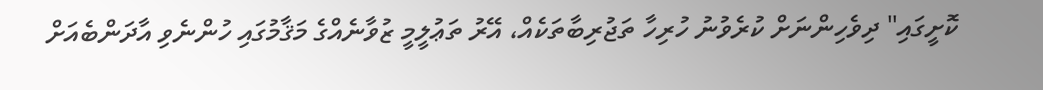ކޮށީގައި" ދިވެހިންނަށް ކުރެވުނު ހުރިހާ ތަޖުރިބާތަކެއް، އޭރު ތަޢުލީމީ ޒުވާނެއްގެ މަޤާމުގައި ހުންނެވި އާދަންބެއަށް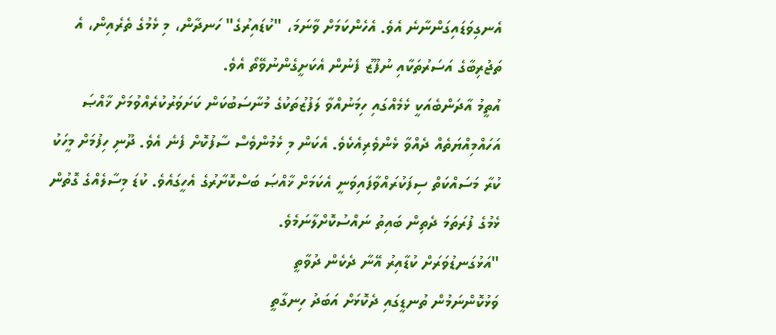އެނގިވަޑައިގަންނާނެ އެވެ. އެހެންކަމަށް ވާނަމަ، "ކުޑައިރުގެ" ހަނދާން، މި ޅެމުގެ ތެރެއިން، އެ ތަޖުރިބާގެ އަސަރުތަކާއި ނުފޫޒު ފެނުން އެކަށީގެންނުވޭތޯ އެވެ.
އުތީމު އާދަންބެއަކީ ޅެމެއްގައި ހިމަނުއްވާ ލަފުޒުތަކުގެ މުނާސަބުކަން ކަށަވަރުކުރެއްވުމަށް ޚާއްޞަ އަހައްމިއްޔަތެއް ދެއްވާ ޅެންވެރިއެކެވެ. އެކަން މި ޅެމުންވެސް ސާފުކޮށް ފެނެ އެވެ. ދޫނި ހިފުމަށް މީހަކު ކުރާ މަސައްކަތް ސިފަކުރައްވާފައިވަނީ އެކަމަށް ޚާއްޞަ ބަސްކޮށާރުގެ އެހީގައެވެ. ކުޑަ މިސާލެއްގެ ގޮތުން ޅެމުގެ ފުރަތަމަ ދެތިން ބައިތު ނައްސުކޮށްލާނަމެވެ.
"އަޅުގަނޑުވަރަށް ކުޑާއިރު އޭނާ ދެކެން ދުވާތީ
ވަޅުކޮންނަމުން ތުނޑީގައި ދެކޮޅަށް އަބަދު ހިނގާތީ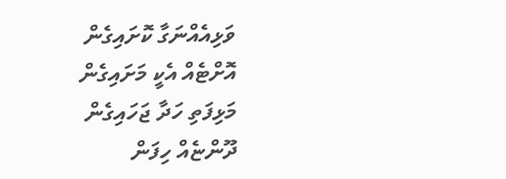ވަޅިއެއްނަގާ ކޮށައިގެން އޮށްޓެއް އެކީ މަށައިގެން
މަޅިފަތި ހަދާ ޖަހައިގެން ދޫންޏެއް ހިފަން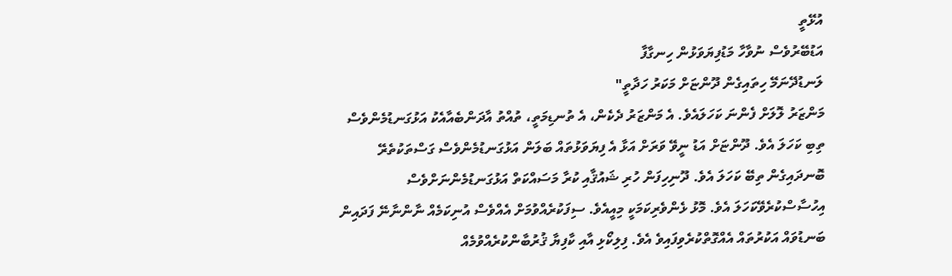އުޅޭތީ
އަޑުބޭރުވެސް ނުވާހާ މަޑުފިޔަވަޅުން ހިނގާފާ
ލަނޑުދޭނަމޭ ހިތައިގެން ދޫންޏަށް މަކަރު ހަދާތީ"
މަންޒަރު ލޮލަށް ފެންނަ ކަހަލައެވެ. އެ މަންޒަރު ދެކެން، އެ ތުނޑިމަތީ، ތުއްތު އާދަންބެއާއެކު އަޅުގަނޑުމެންވެސް ތިބި ކަހަލަ އެވެ. ދޫންޏަށް އަޑު ނީވޭ ވަރަށް އަޅާ އެ ފިޔަވަޅުތައް ބަލަން އަޅުގަނޑުމެންވެސް ގަސްތަކުތެރޭ ބޮނދައިގެން ތިބޭ ކަހަލަ އެވެ. ދޫނިހިފަން ހުރި ޝައުޤާއި ކުރާ މަސައްކަތް އަޅުގަނޑުމެންނަށްވެސް އިހުސާސްކުރެވޭކަހަލަ އެވެ. މޮޅު ޅެންވެރިކަމަކީ މިއީއެވެ. ސިފަކުރެއްވުމަށް އެއްވެސް އުނިކަމެއް ނާންނާނޭ ފަދައިން ބަނޑުވައް އަކުރުތައް އެއްގޮތްކުރެވިފައިވެ އެވެ. ފިލިކޯޅި އާއި ކާފިޔާ ޤުރުބާންކުރެއްވުމެއް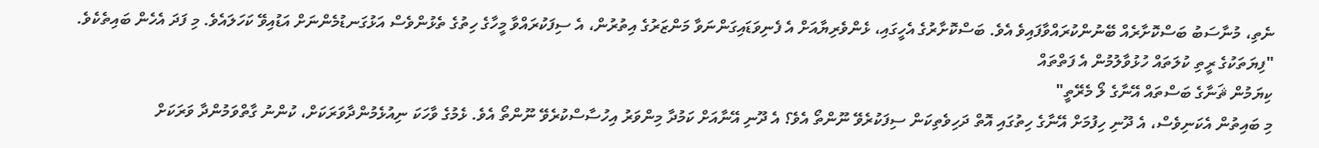ނެތި، މުނާސަބު ބަސްކޮށާރެއް ބޭނުންކުރައްވާފައިވެ އެވެ. ބަސްކޮށާރުގެ އެހީގައި، ޅެންވެރިޔާއަށް އެ ފެނިވަޑައިގަންނަވާ މަންޒަރުގެ އިތުރުން، އެ ސިފަކުރައްވާ މީހާގެ ހިތުގެ ތެޅުންވެސް އަޅުގަނޑުމެންނަށް އަޑުއިވޭ ކަހަލައެވެ. މި ފަދަ އެހެން ބައިތެކެވެ.
"ފިޔަތަކުގެ ރީތި ކުލަތައް ހުޅުވާލުމުން އެ ފަތްތައް
ކިޔަމުން ޘަނާގެ ބަސްތައް އޭނާގެ ލޯ މެރޭތީ"
މި ބައިތުން އެކަނިވެސް، އެ ދޫނި ހިފުމަށް އޭނާގެ ހިތުގައި އޮތް ދަހިވެތިކަން ސިފަކުރެވޭ ނޫންތޯ އެވެ؟ އެ ދޫނި އޭނާއަށް ކަމުދާ މިންވަރު އިހުސާސްކުރެވޭ ނޫންތޯ އެވެ. ޅެމުގެ ވާހަކަ ނިއުޅެމުންދާވަރަކަށް، ކުންނު ގާތްވަމުންދާ ވަރަކަށް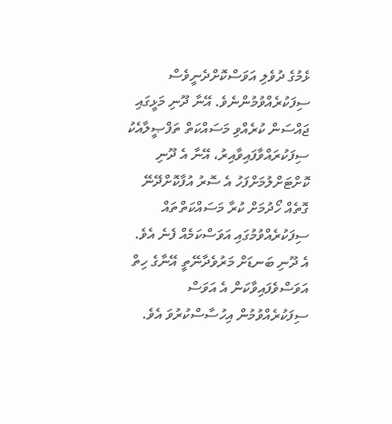ޅެމުގެ ދުވެލި އަވަސްކޮށްދެނީވެސް ސިފަކުރެއްވުމުންނެވެ. އޭނާ ދޫނި މަޅީގައި ޖައްސަން ކުރެއްވި މަސައްކަތް ތަފްޞީލާއެކު ސިފަކުރައްވާފައިވާއިރު، އޭނާ އެ ދޫނި ކޮށްޓަށްލުމަށްފަހު އެ ސޮރު އުފާކޮށްދޭނޭ ގޮތެއް ހޯދުމަށް ކުރާ މަސައްކަތްތައް ސިފަކުރެއްވުމުގައި އަވަސްކަމެއް ފެނެ އެވެ. އެ ދޫނި ބަނޑަށް މަރުވެދާނޭތީ އޭނާގެ ހިތް އަވަސްވެފައިވާކަން އެ އަވަސް ސިފަކުރެއްވުމުން އިހުސާސްކުރުވަ އެވެ.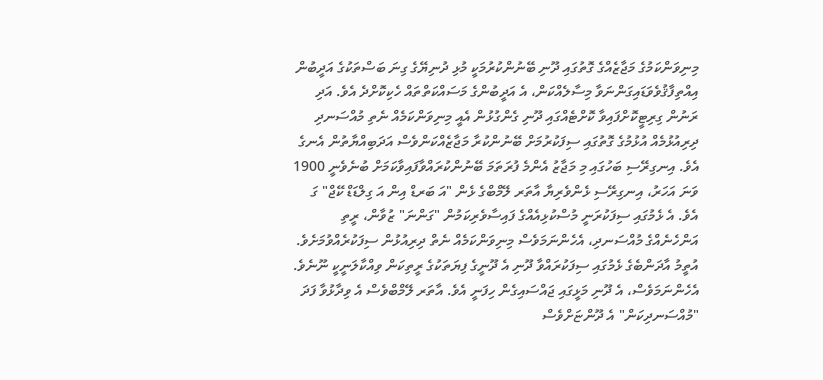މިނިވަންކަމުގެ މަޖާޒެއްގެ ގޮތުގައި ދޫނި ބޭނުންކުރުމަކީ މުޅި ދުނިޔޭގެ ގިނަ ބަސްތަކުގެ އަދީބުން އިއްތިފާޤުވެވަޑައިގަންނަވާ މިސާލެއްކަން، އެ އަދީބުންގެ މަސައްކަތްތައް ހެކިކޮށްދެ އެވެ. އަދި ރަނުން ގިރިޓީކޮށްފައިވާ ކޮށްޓެއްގައި ދޫނި ގެންގުޅުން އެއީ މިނިވަންކަމެއް ނެތި މުއްސަނދި ދިރިއުޅުމެއް އުޅުމުގެ ގޮތުގައި ސިފަކުރުމަށް ބޭނުންކުރާ މަޖާޒެއްކަންވެސް އަދަބިއްޔާތުން އެނގެ އެވެ. އިނގިރޭސި ބަހުގައި މި މަޖާޒު އެންމެ ފުރަތަމަ ބޭނުންކުރައްވާފައިވާކަމަށް ބުނެވެނީ 1900 ވަނަ އަހަރު، އިނގިރޭސި ޅެންވެރިޔާ އާތަރ ލޭމްބްގެ ޅެން "އަ ބަރޑް އިން އަ ގިލްޑަޑް ކޭޖް" ގަ އެވެ. އެ ޅެމުގައި ސިފަކުރަނީ މުސްކުޅިއެއްގެ ފައިސާވެރިކަމުން "ގަންނަ" ޒުވާން، ރީތި އަންހެނެއްގެ މުއްސަނދި، އެހެންނަމަވެސް މިނިވަންކަމެއް ނެތް ދިރިއުޅުން ސިފަކުރެއްވުމަށެވެ.
އުތީމު އާދަންބެގެ ޅެމުގައި ސިފަކުރައްވާ ދޫނި އެ ދޫނީގެ ފިޔަތަކުގެ ރީތިކަން ވިއްކާލަނީކީ ނޫނެވެ. އެހެންނަމަވެސް، އެ ދޫނި މަޅީގައި ޖައްސައިގެން ހިފަނީ އެވެ. އާތަރ ލޭމްބްވެސް އެ ވިދާޅުވާ ފަދަ "މުއްސަނދިކަން" އެ ދޫންޏަށްވެސް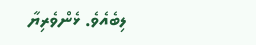ލިބެއެވެ. ޅެންވެރިޔާ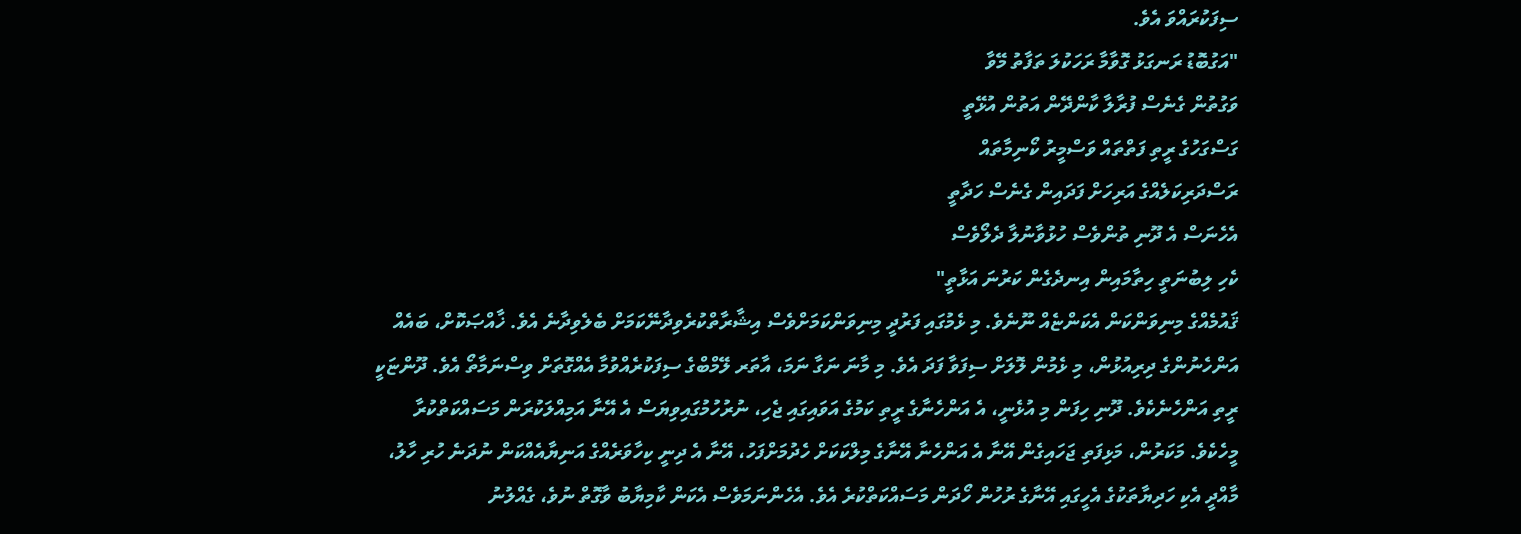ސިފަކުރައްވަ އެވެ.
"އަގުބޮޑު ރަނގަޅު ގޮވާމާ ރަހަކުލަ ތަފާތު މޭވާ
ވަގުތުން ގެނެސް ފުރާލާ ކާންދޭން އަތުން އުޅޭތީ
ގަސްގަހުގެ ރީތި ފަތްތައް ވަސްމީރު ކޯނިމާތައް
ރަސްދަރިކަލެއްގެ އަރިހަށް ފަދައިން ގެނެސް ހަދާތީ
އެހެނަސް އެ ދޫނި ތުންވެސް ހުޅުވާނުލާ ދެލޯވެސް
ކެހި ލިބުނަތީ ހިތާމައިން އިނދެގެން ކަރުނަ އަޅާތީ"
ޤައުމެއްގެ މިނިވަންކަން އެކަންޏެއް ނޫނެވެ. މި ޅެމުގައި ފަރުދީ މިނިވަންކަމަށްވެސް އިޝާރާތްކުރެވިދާނޭކަމަށް ބެލެވިދާނެ އެވެ. ޚާއްޞަކޮށް، ބައެއް އަންހެނުންގެ ދިރިއުޅުން، މި ޅެމުން ލޮލަށް ސިފަވާ ފަދަ އެވެ. މި މާނަ ނަގާ ނަމަ، އާތަރ ލޭމްބްގެ ސިފަކުރެއްވުމާ އެއްގޮތަށް ވިސްނަމާތޯ އެވެ. ދޫންޏަކީ ރީތި އަންހެނެކެވެ. ދޫނި ހިފަން މި އުޅެނީ، އެ އަންހެނާގެ ރީތި ކަމުގެ އަވައިގައި ޖެހި، ނުރުހުމުގައިވިޔަސް އެ އޭނާ އަމިއްލަކުރަން މަސައްކަތްކުރާ މީހެކެވެ. މަކަރުން، މަޅިފަތި ޖަހައިގެން އޭނާ އެ އަންހެނާ އޭނާގެ މިލްކަކަށް ހެދުމަށްފަހު، އޭނާ އެ ދިނީ ކިހާވަރެއްގެ އަނިޔާއެއްކަން ނުދަނެ ހުރި ހާލު، މާއްދީ އެކި ހަދިޔާތަކުގެ އެހީގައި އޭނާގެ ރުހުން ހޯދަން މަސައްކަތްކުރެ އެވެ. އެހެންނަމަވެސް އެކަން ކާމިޔާބު ވާގޮތް ނުވެ، ގެއްލުނު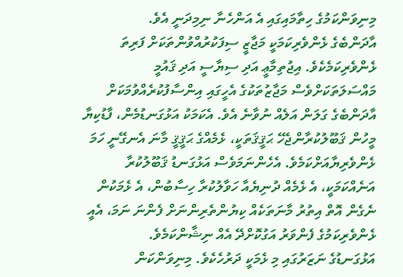މިނިވަންކަމުގެ ހިތާމައިގައި އެ އަންހެނާ ނިމިދަނީ އެވެ.
އާދަންބެގެ ޅެންވެރިކަމަކީ މަޖާޒީ ސިފަކުރުއްވުންތަކަށް ފަރިތަ ޅެންވެރިކަމެކެވެ. އިޖުތިމާޢީ އަދި ސިޔާސީ އަދި ޤައުމީ މައްސަލަތަކަށްވެސް މަޖާޒުތަކުގެ އެހީގައި އިންސާފުކުރެއްވުމަކަށް އާދަންބެގެ ގަލަން އަލެއް ނުވާނެ އެވެ. އެކަމަކު އަޅުގަނޑުމެން، ފާޑުކިޔާ މީހުން ޤަބޫލުކުރާންޖެހޭ ޙަޤީޤަތަކީ، ޅެމެއްގެ ޙަޤީޤީ މާނަ އެނގޭނީ ހަމަ ޅެންވެރިޔާއަށްކަމެވެ. އެހެންނަމަވެސް އަޅުގަނޑު ޤަބޫލުކުރާ އަނެއްކަމަކީ، އެ ޅެމެއް ދުނިޔެއާ ހަވާލުކުރާ ހިސާބުން، އެ ޅެމަކުން ނެގެން އޮތް އިތުރު މާނަތަކެއް ކިޔުންތެރިންނަށް ފެންނަ ނަމަ، އެއީ ޅެންވެރިކަމުގެ ފެންވަރު އަގުކޮށްދޭ އެއް ނިޝާންކަމެވެ.
އަޅުގަނޑުގެ ނަޒަރުގައި މި ޅެމަކީ ދަރުހެކެވެ. މިނިވަންކަން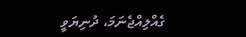ގެއްލިއްޖެނަމަ، ދުނިޔަވީ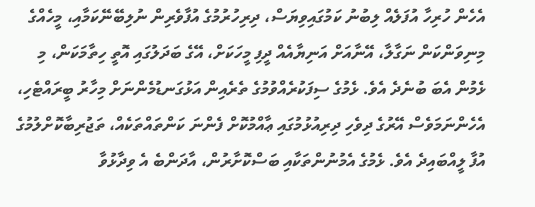އެހެން ހުރިހާ އުފަލެއް ލިބުނު ކަމުގައިވިޔަސް، ދިރިހުރުމުގެ އުފާވެރިން ނުލިބޭނޭކަމާއި، މީހެއްގެ މިނިވަންކަން ނަގާލާ، އޭނާއަށް އަނިޔާއެއް ދީފި މީހަކަށް، އޭގެ ބަދަލުގައި އޮތީ ހިތާމަކަން، މި ޅެމުން އެބަ ބުނެދެ އެވެ. ޅެމުގެ ސިފަކުރެއްވުމުގެ ތެރެއިން އަޅުގަނޑުމެންނަށް މިހާރު ބީރައްޓެހި، އެހެންނަމަވެސް އޭރުގެ ދިވެހި ދިރިއުޅުމުގައި ޢާއްމުކޮށް ފެންނަ ކަންތައްތަކެއް، ތަޖުރިބާކޮށްލުމުގެ އުފާ ލީއްބައިދެ އެވެ. ޅެމުގެ އެމުނުންތަކާއި ބަސްކޮށާރުން، އާދަންބެ އެ ވިދާޅުވާ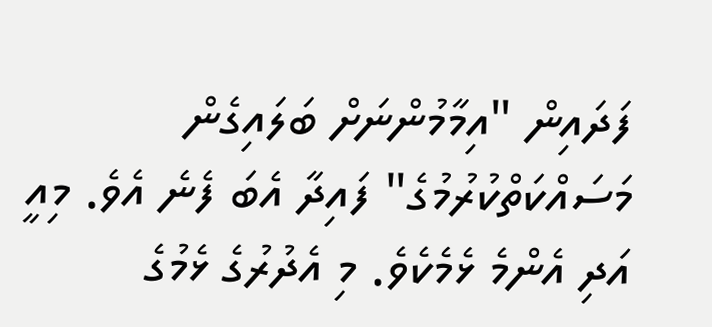ފަދައިން "އިމާމުންނަށް ބަލައިގެން މަސައްކަތްކުރުމުގެ" ފައިދާ އެބަ ފެނެ އެވެ. މިއީ އަދި އެންމެ ޅެމެކެވެ. މި އެދުރުގެ ޅެމުގެ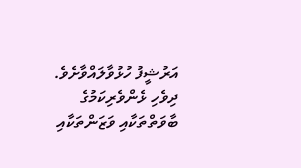އަރުޝީފު ހުޅުވާލައްވާށެވެ. ދިވެހި ޅެންވެރިކަމުގެ ބާވަތްތަކާއި ވަޒަންތަކާއި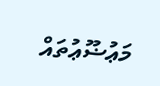މަޢުޟޫޢުތައް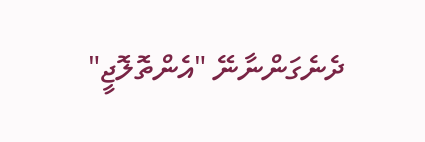ދެނެގަންނާނޭ "އެންތޮލޮޖީ"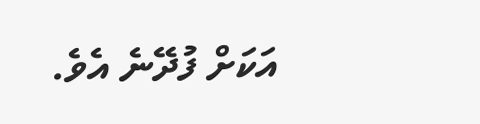އަކަށް ފުދޭނެ އެވެ.